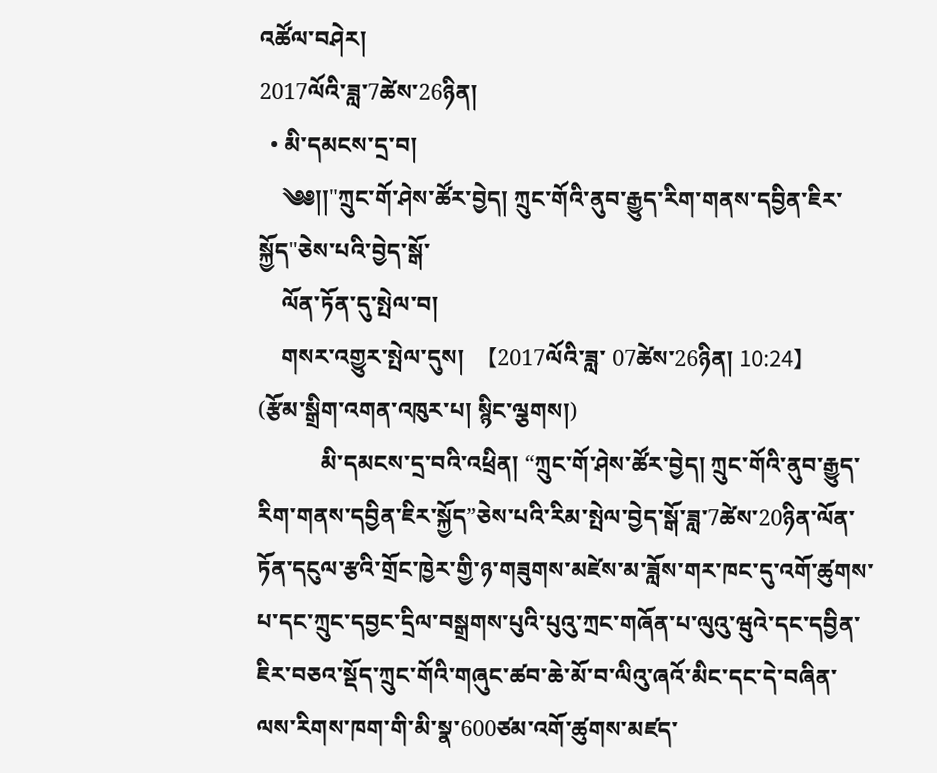འཚོལ་བཤེར།
2017ལོའི་ཟླ་7ཚེས་26ཉིན།
  • མི་དམངས་དྲ་བ།
    ༄༅།།"ཀྲུང་གོ་ཤེས་ཚོར་བྱེད། ཀྲུང་གོའི་ནུབ་རྒྱུད་རིག་གནས་དབྱིན་ཇིར་སྐྱོད"ཅེས་པའི་བྱེད་སྒོ་
    ལོན་ཏོན་དུ་སྤེལ་བ།
    གསར་འགྱུར་སྤེལ་དུས།  【2017ལོའི་ཟླ་ 07ཚེས་26ཉིན། 10:24】   (རྩོམ་སྒྲིག་འགན་འཁུར་པ། སྙིང་ལྕགས།)
           མི་དམངས་དྲ་བའི་འཕྲིན། “ཀྲུང་གོ་ཤེས་ཚོར་བྱེད། ཀྲུང་གོའི་ནུབ་རྒྱུད་རིག་གནས་དབྱིན་ཇིར་སྐྱོད”ཅེས་པའི་རིམ་སྤེལ་བྱེད་སྒོ་ཟླ་7ཚེས་20ཉིན་ལོན་ཏོན་དངུལ་རྩའི་གྲོང་ཁྱེར་གྱི་ཉ་གཟུགས་མཛེས་མ་ཟློས་གར་ཁང་དུ་འགོ་ཚུགས་པ་དང་ཀྲུང་དབྱང་དྲིལ་བསྒྲགས་པུའི་པུའུ་ཀྲང་གཞོན་པ་ལུའུ་ཝུའེ་དང་དབྱིན་ཇིར་བཅའ་སྡོད་ཀྲུང་གོའི་གཞུང་ཚབ་ཆེ་མོ་བ་ལིའུ་ཞའོ་མིང་དང་དེ་བཞིན་ལས་རིགས་ཁག་གི་མི་སྣ་600ཙམ་འགོ་ཚུགས་མཛད་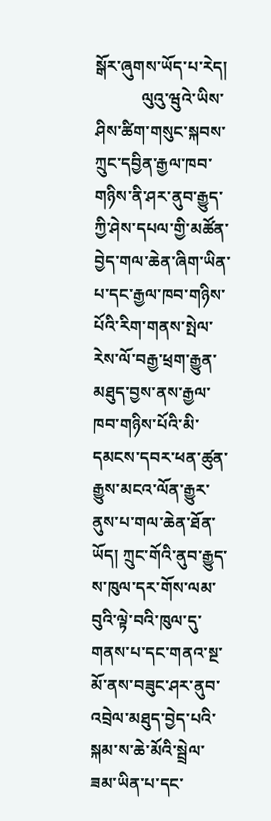སྒོར་ཞུགས་ཡོད་པ་རེད།
           ལུའུ་ཝུའེ་ཡིས་ཤིས་ཚིག་གསུང་སྐབས་ཀྲུང་དབྱིན་རྒྱལ་ཁབ་གཉིས་ནི་ཤར་ནུབ་རྒྱུད་ཀྱི་ཤེས་དཔལ་གྱི་མཚོན་བྱེད་གལ་ཆེན་ཞིག་ཡིན་པ་དང་རྒྱལ་ཁབ་གཉིས་པོའི་རིག་གནས་སྤེལ་རེས་ལོ་བརྒྱ་ཕྲག་རྒྱུན་མཐུད་བྱས་ནས་རྒྱལ་ཁབ་གཉིས་པོའི་མི་དམངས་དབར་ཕན་ཚུན་རྒྱུས་མངའ་ལོན་རྒྱུར་ནུས་པ་གལ་ཆེན་ཐོན་ཡོད། ཀྲུང་གོའི་ནུབ་རྒྱུད་ས་ཁུལ་དར་གོས་ལམ་བུའི་ལྟེ་བའི་ཁུལ་དུ་གནས་པ་དང་གནའ་སྔ་མོ་ནས་བཟུང་ཤར་ནུབ་འབྲེལ་མཐུད་བྱེད་པའི་སྐམ་ས་ཆེ་མོའི་སྦྲེལ་ཟམ་ཡིན་པ་དང་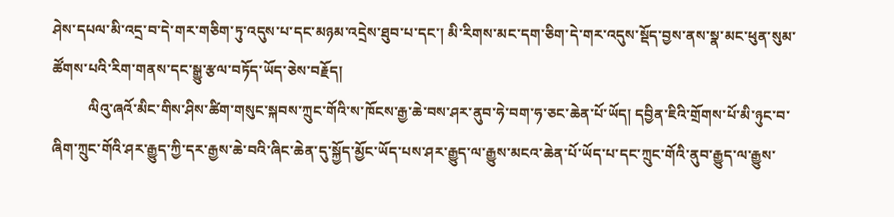ཤེས་དཔལ་མི་འདྲ་བ་དེ་གར་གཅིག་ཏུ་འདུས་པ་དང་མཉམ་འདྲེས་ཐུབ་པ་དང་། མི་རིགས་མང་དག་ཅིག་དེ་གར་འདུས་སྡོད་བྱས་ནས་སྣ་མང་ཕུན་སུམ་ཚོགས་པའི་རིག་གནས་དང་སྒྱུ་རྩལ་བཏོད་ཡོད་ཅེས་བརྗོད།
          ལིའུ་ཞའོ་མིང་གིས་ཤིས་ཚིག་གསུང་སྐབས་ཀྲུང་གོའི་ས་ཁོངས་རྒྱ་ཆེ་བས་ཤར་ནུབ་ཧེ་བག་ཧ་ཅང་ཆེན་པོ་ཡོད། དབྱིན་ཇིའི་གྲོགས་པོ་མི་ཉུང་བ་ཞིག་ཀྲུང་གོའི་ཤར་རྒྱུད་ཀྱི་དར་རྒྱས་ཆེ་བའི་ཞིང་ཆེན་དུ་སྐྱོད་མྱོང་ཡོད་པས་ཤར་རྒྱུད་ལ་རྒྱུས་མངའ་ཆེན་པོ་ཡོད་པ་དང་ཀྲུང་གོའི་ནུབ་རྒྱུད་ལ་རྒྱུས་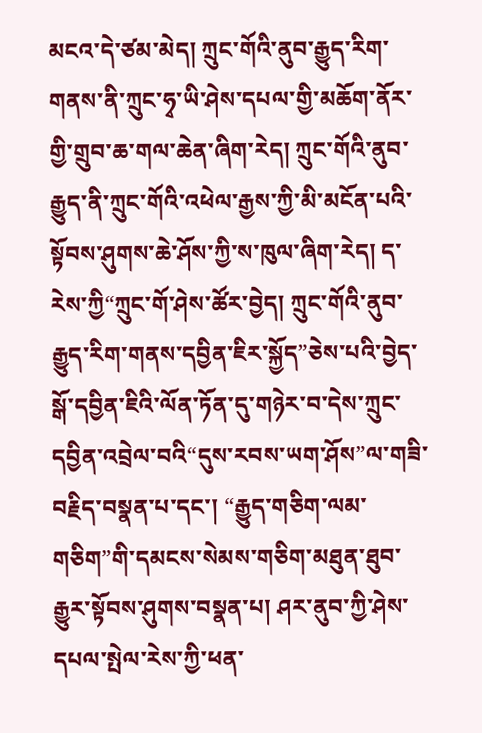མངའ་དེ་ཙམ་མེད། ཀྲུང་གོའི་ནུབ་རྒྱུད་རིག་གནས་ནི་ཀྲུང་ཧྭ་ཡི་ཤེས་དཔལ་གྱི་མཆོག་ནོར་གྱི་གྲུབ་ཆ་གལ་ཆེན་ཞིག་རེད། ཀྲུང་གོའི་ནུབ་རྒྱུད་ནི་ཀྲུང་གོའི་འཕེལ་རྒྱས་ཀྱི་མི་མངོན་པའི་སྟོབས་ཤུགས་ཆེ་ཤོས་ཀྱི་ས་ཁུལ་ཞིག་རེད། ད་རེས་ཀྱི“ཀྲུང་གོ་ཤེས་ཚོར་བྱེད། ཀྲུང་གོའི་ནུབ་རྒྱུད་རིག་གནས་དབྱིན་ཇིར་སྐྱོད”ཅེས་པའི་བྱེད་སྒོ་དབྱིན་ཇིའི་ལོན་ཏོན་དུ་གཉེར་བ་དེས་ཀྲུང་དབྱིན་འབྲེལ་བའི“དུས་རབས་ཡག་ཤོས”ལ་གཟི་བརྗིད་བསྣན་པ་དང་། “རྒྱུད་གཅིག་ལམ་གཅིག”གི་དམངས་སེམས་གཅིག་མཐུན་ཐུབ་རྒྱུར་སྟོབས་ཤུགས་བསྣན་པ། ཤར་ནུབ་ཀྱི་ཤེས་དཔལ་སྤེལ་རེས་ཀྱི་ཕན་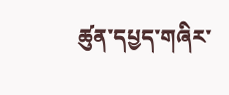ཚུན་དཔྱད་གཞིར་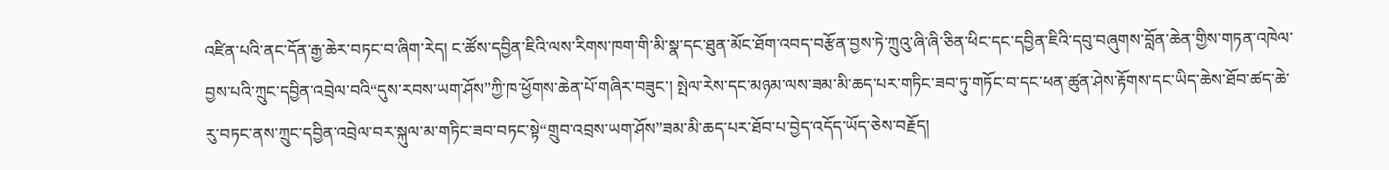འཛིན་པའི་ནང་དོན་རྒྱ་ཆེར་བཏང་བ་ཞིག་རེད། ང་ཚོས་དབྱིན་ཇིའི་ལས་རིགས་ཁག་གི་མི་སྣ་དང་ཐུན་མོང་ཐོག་འབད་བརྩོན་བྱས་ཏེ་ཀྲུའུ་ཞི་ཞི་ཅིན་ཕིང་དང་དབྱིན་ཇིའི་དབུ་བཞུགས་བློན་ཆེན་གྱིས་གཏན་འཁེལ་བྱས་པའི་ཀྲུང་དབྱིན་འབྲེལ་བའི“དུས་རབས་ཡག་ཤོས”ཀྱི་ཁ་ཕྱོགས་ཆེན་པོ་གཞིར་བཟུང་། སྤེལ་རེས་དང་མཉམ་ལས་ཟམ་མི་ཆད་པར་གཏིང་ཟབ་ཏུ་གཏོང་བ་དང་ཕན་ཚུན་ཤེས་རྟོགས་དང་ཡིད་ཆེས་ཐོབ་ཚད་ཆེ་རུ་བཏང་ནས་ཀྲུང་དབྱིན་འབྲེལ་བར་སྐུལ་མ་གཏིང་ཟབ་བཏང་སྟེ“གྲུབ་འབྲས་ཡག་ཤོས”ཟམ་མི་ཆད་པར་ཐོབ་པ་བྱེད་འདོད་ཡོད་ཅེས་བརྗོད།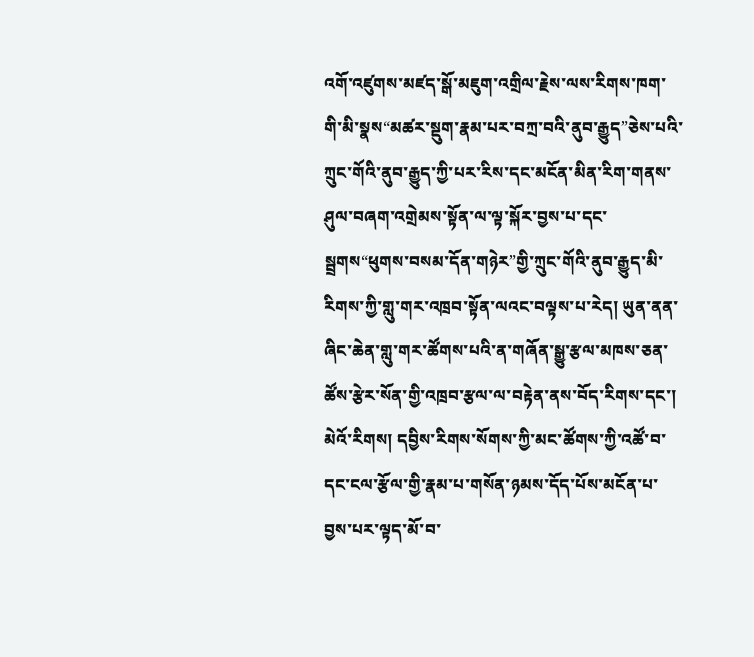འགོ་འཛུགས་མཛད་སྒོ་མཇུག་འགྲིལ་རྗེས་ལས་རིགས་ཁག་གི་མི་སྣས“མཚར་སྡུག་རྣམ་པར་བཀྲ་བའི་ནུབ་རྒྱུད”ཅེས་པའི་ཀྲུང་གོའི་ནུབ་རྒྱུད་ཀྱི་པར་རིས་དང་མངོན་མིན་རིག་གནས་ཤུལ་བཞག་འགྲེམས་སྟོན་ལ་ལྟ་སྐོར་བྱས་པ་དང་སྦྲགས“ཕུགས་བསམ་དོན་གཉེར”གྱི་ཀྲུང་གོའི་ནུབ་རྒྱུད་མི་རིགས་ཀྱི་གླུ་གར་འཁྲབ་སྟོན་ལའང་བལྟས་པ་རེད། ཡུན་ནན་ཞིང་ཆེན་གླུ་གར་ཚོགས་པའི་ན་གཞོན་སྒྱུ་རྩལ་མཁས་ཅན་ཚོས་རྩེར་སོན་གྱི་འཁྲབ་རྩལ་ལ་བརྟེན་ནས་བོད་རིགས་དང་། མེའོ་རིགས། དབྱིས་རིགས་སོགས་ཀྱི་མང་ཚོགས་ཀྱི་འཚོ་བ་དང་ངལ་རྩོལ་གྱི་རྣམ་པ་གསོན་ཉམས་དོད་པོས་མངོན་པ་བྱས་པར་ལྟད་མོ་བ་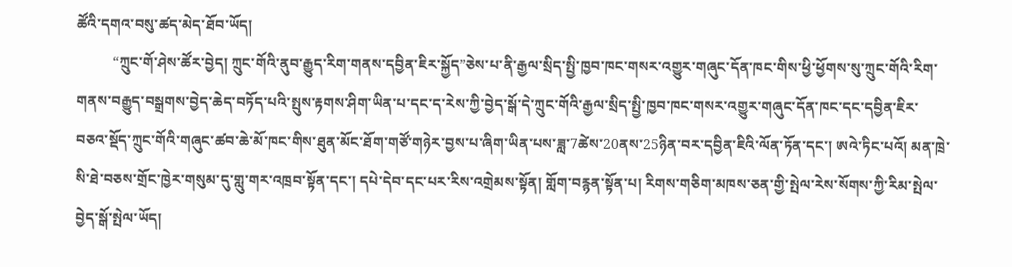ཚོའི་དགའ་བསུ་ཚད་མེད་ཐོབ་ཡོད།
          “ཀྲུང་གོ་ཤེས་ཚོར་བྱེད། ཀྲུང་གོའི་ནུབ་རྒྱུད་རིག་གནས་དབྱིན་ཇིར་སྐྱོད”ཅེས་པ་ནི་རྒྱལ་སྲིད་སྤྱི་ཁྱབ་ཁང་གསར་འགྱུར་གཞུང་དོན་ཁང་གིས་ཕྱི་ཕྱོགས་སུ་ཀྲུང་གོའི་རིག་གནས་བརྒྱུད་བསྒྲགས་བྱེད་ཆེད་བཏོད་པའི་སྤུས་རྟགས་ཤིག་ཡིན་པ་དང་ད་རེས་ཀྱི་བྱེད་སྒོ་དེ་ཀྲུང་གོའི་རྒྱལ་སྲིད་སྤྱི་ཁྱབ་ཁང་གསར་འགྱུར་གཞུང་དོན་ཁང་དང་དབྱིན་ཇིར་བཅའ་སྡོད་ཀྲུང་གོའི་གཞུང་ཚབ་ཆེ་མོ་ཁང་གིས་ཐུན་མོང་ཐོག་གཙོ་གཉེར་བྱས་པ་ཞིག་ཡིན་པས་ཟླ་7ཚེས་20ནས་25ཉིན་བར་དབྱིན་ཇིའི་ལོན་ཏོན་དང་། ཨའེ་ཏིང་པའོ། མན་ཁྲེ་སི་ཐེ་བཅས་གྲོང་ཁྱེར་གསུམ་དུ་གླུ་གར་འཁྲབ་སྟོན་དང་། དཔེ་དེབ་དང་པར་རིས་འགྲེམས་སྟོན། གློག་བརྙན་སྟོན་པ། རིགས་གཅིག་མཁས་ཅན་གྱི་སྤེལ་རེས་སོགས་ཀྱི་རིམ་སྤེལ་བྱེད་སྒོ་སྤེལ་ཡོད།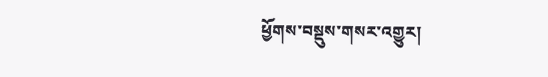ཕྱོགས་བསྡུས་གསར་འགྱུར།